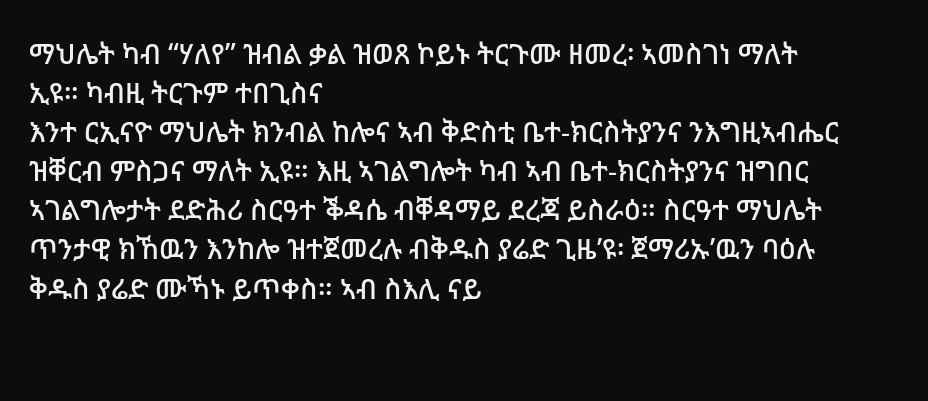ማህሌት ካብ “ሃለየ” ዝብል ቃል ዝወጸ ኮይኑ ትርጉሙ ዘመረ፡ ኣመስገነ ማለት ኢዩ። ካብዚ ትርጉም ተበጊስና
እንተ ርኢናዮ ማህሌት ክንብል ከሎና ኣብ ቅድስቲ ቤተ-ክርስትያንና ንእግዚኣብሔር ዝቐርብ ምስጋና ማለት ኢዩ። እዚ ኣገልግሎት ካብ ኣብ ቤተ-ክርስትያንና ዝግበር ኣገልግሎታት ደድሕሪ ስርዓተ ቕዳሴ ብቐዳማይ ደረጃ ይስራዕ። ስርዓተ ማህሌት ጥንታዊ ክኸዉን እንከሎ ዝተጀመረሉ ብቅዱስ ያሬድ ጊዜ’ዩ፡ ጀማሪኡ’ዉን ባዕሉ ቅዱስ ያሬድ ሙኻኑ ይጥቀስ። ኣብ ስእሊ ናይ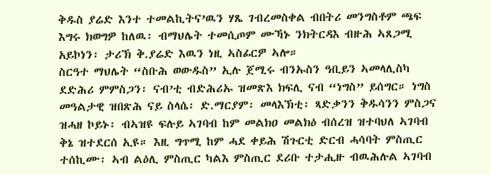ቅዱስ ያሬድ እንተ ተመልኪትና’ዉን ሃጼ ገብረመስቀል ብበትሪ መንግስቶም ጫፍ እግሩ ክወግዎ ከለዉ፡ ብማህሌት ተመሲጦም ሙኻኑ ንክትርዳእ ብዙሕ ኣጸጋሚ አይኮነን፡ ታሪኽ ቅ.ያሬድ እዉን ነዚ ኣስፊርዎ ኣሎ።
ስርዓተ ማህሌት “ስቡሕ ወውዱስ” ኢሉ ጀሚሩ ብንኡስን ዓቢይን ኣመላሊስካ ደድሕሪ ምምስጋን፡ ናብ’ቲ ብድሕሪኡ ዝመጽእ ክፍሊ ናብ “ነግስ” ይሰግር። ነግስ መዓልታዊ ዝበጽሕ ናይ ስላሴ፡ ድ.ማርያም፡ መላእኽቲ፡ ጻድቃንን ቅዱሳንን ምስጋና ዝሓዘ ኮይኑ፡ ብኣዝዩ ፍሉይ ኣገባብ ከም መልክዐ መልክዕ ብሰረዝ ዝተባህለ ኣገባብ ቅኔ ዝተደርሰ ኢዩ። እዚ ግጥሚ ከም ሓደ ቀይሕ ሽጉርቲ ድርብ ሓሳባት ምስጢር ተሰኪሙ፡ ኣብ ልዕሊ ምስጢር ካልእ ምስጢር ደሪቡ ተታሒዙ ብዉሕሉል ኣገባብ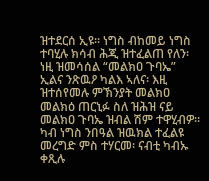ዝተደርሰ ኢዩ። ነግስ ብከመይ ነግስ ተባሂሉ ክሳብ ሕጂ ዝተፈልጠ የለን፡ ነዚ ዝመሳሰል “መልክዐ ጉባኤ” ኢልና ንጽዉዖ ካልእ ኣለና፡ እዚ ዝተሰየመሉ ምኽንያት መልክዐ መልክዕ ጠርኒፉ ስለ ዝሕዝ ናይ መልክዐ ጉባኤ ዝብል ሽም ተዋሂብዎ። ካብ ነግስ ንበዓል ዝዉክል ተፈልዩ መረግድ ምስ ተሃርመ፡ ናብቲ ካብኡ ቀጺሉ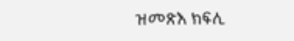ዝመጽእ ክፍሊ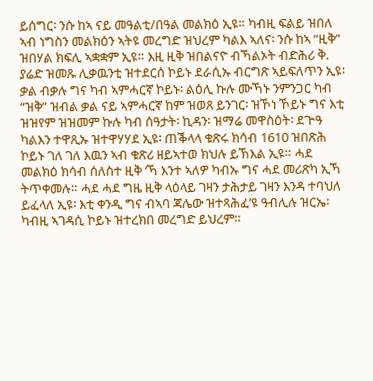ይሰግር፡ ንሱ ከኣ ናይ መዓልቲ/በዓል መልክዕ ኢዩ። ካብዚ ፍልይ ዝበለ ኣብ ነግስን መልክዕን ኣትዩ መረግድ ዝህረም ካልእ ኣለና፡ ንሱ ከኣ “ዚቅ” ዝበሃል ክፍሊ ኣቋቋም ኢዩ። እዚ ዚቅ ዝበልናዮ ብኻልኦት ብድሕሪ ቅ. ያሬድ ዝመጹ ሊቃዉንቲ ዝተደርሰ ኮይኑ ደራሲኡ ብርግጽ ኣይፍለጥን ኢዩ፡ ቃል ብቃሉ ግና ካብ ኣምሓርኛ ኮይኑ፡ ልዕሊ ኩሉ ሙኻኑ ንምንጋር ካብ “ዝቅ” ዝብል ቃል ናይ ኣምሓርኛ ከም ዝወጸ ይንገር፡ ዝኾነ ኾይኑ ግና እቲ ዝዝየም ዝዝመም ኩሉ ካብ ሰዓታት፡ ኪዳን፡ ዝማሬ መዋስዕት፡ ደጕዓ ካልእን ተዋጺኡ ዝተዋሃሃደ ኢዩ፡ ጠቕላላ ቁጽሩ ክሳብ 1610 ዝበጽሕ ኮይኑ ገለ ገለ እዉን ኣብ ቁጽሪ ዘይኣተወ ክህሉ ይኽእል ኢዩ። ሓደ መልክዕ ክሳብ ሰለስተ ዚቅ ‘ኻ እንተ ኣለዎ ካብኡ ግና ሓደ መሪጽካ ኢኻ ትጥቀመሉ። ሓደ ሓደ ግዜ ዚቅ ላዕላይ ገዛን ታሕታይ ገዛን እንዳ ተባህለ ይፈላለ ኢዩ፡ እቲ ቀንዲ ግና ብኣባ ጃሌው ዝተጻሕፈ’ዩ ዓብሊሉ ዝርኤ፡ ካብዚ ኣገዳሲ ኮይኑ ዝተረክበ መረግድ ይህረም።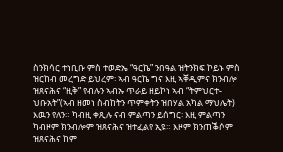ስንክሳር ተነቢቡ ምስ ተወድኤ “ዓርኬ” ንበዓል ዝትንክፍ ኮይኑ ምስ ዝርከብ መረግድ ይህረም፡ ኣብ ዓርኬ ግና እዚ ኣቐዲምና ክንብሎ ዝጸናሕና “ዚቅ” የብሉን ኣብኡ ጥራይ ዘይኮነ ኣብ “ትምህርተ-ህቡአት”(ኣብ ዘመነ ስብከትን ጥምቀትን ዝበሃል አካል ማህሌት) እዉን የለን። ካብዚ ቀጺሉ ናብ ምልጣን ይሰግር፡ እዚ ምልጣን ካብዞም ክንብሎም ዝጸናሕና ዝተፈልየ ኢዩ። እዞም ክንጠቕሶም ዝጸናሕና ከም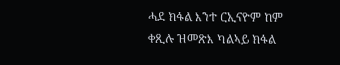ሓደ ክፋል እንተ ርኢናዮም ከም ቀጺሉ ዝመጽእ ካልኣይ ክፋል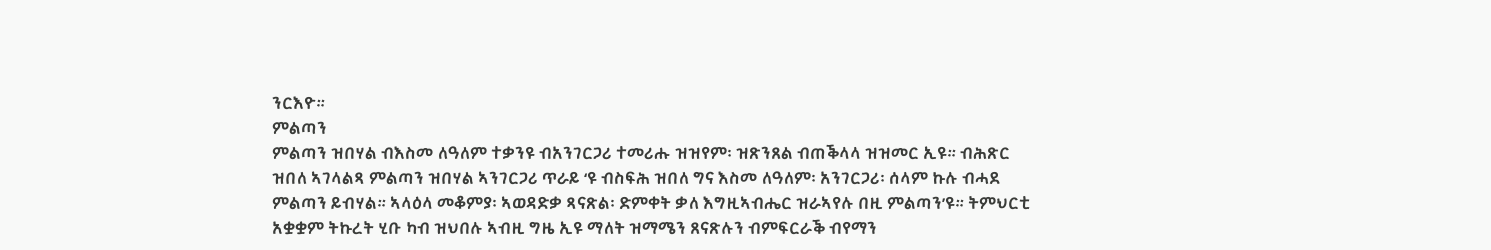ንርእዮ።
ምልጣን
ምልጣን ዝበሃል ብእስመ ለዓለም ተቃንዩ ብአንገርጋሪ ተመሪሑ ዝዝየም፡ ዝጽንጸል ብጠቕላላ ዝዝመር ኢዩ። ብሕጽር ዝበለ ኣገላልጻ ምልጣን ዝበሃል ኣንገርጋሪ ጥራይ ‘ዩ ብስፍሕ ዝበለ ግና እስመ ለዓለም፡ አንገርጋሪ፡ ሰላም ኩሉ ብሓደ ምልጣን ይብሃል። ኣላዕላ መቆምያ፡ ኣወዳድቃ ጻናጽል፡ ድምቀት ቃለ እግዚኣብሔር ዝራኣየሉ በዚ ምልጣን’ዩ። ትምህርቲ አቋቋም ትኩረት ሂቡ ካብ ዝህበሉ ኣብዚ ግዜ ኢዩ ማለት ዝማሜን ጸናጽሉን ብምፍርራቕ ብየማን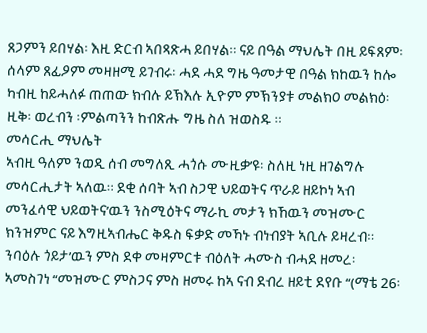ጸጋምን ይበሃል፡ እዚ ድርብ ኣበጻጽሓ ይበሃል። ናይ በዓል ማህሌት በዚ ይፍጸም፡ ሰላም ጸፊዖም መዛዘሚ ይገብሩ፡ ሓደ ሓደ ግዜ ዓመታዊ በዓል ክከዉን ከሎ ካብዚ ከይሓለፉ ጠጠው ክብሉ ይኽእሉ ኢዮም ምኽንያቱ መልክዐ መልክዕ፡ ዚቅ፡ ወረብን ፡ምልጣንን ከብጽሑ ግዜ ስለ ዝወስዱ ።
መሳርሒ ማህሌት
ኣብዚ ዓለም ንወዲ ሰብ መግለጺ ሓጎሱ ሙዚቃ’ዩ፡ ስለዚ ነዚ ዘገልግሉ መሳርሒታት ኣለዉ። ደቂ ሰባት ኣብ ስጋዊ ህይወትና ጥራይ ዘይኮነ ኣብ መንፈሳዊ ህይወትና’ዉን ንስሚዕትና ማራኪ መታን ክኸዉን መዝሙር ክንዝምር ናይ እግዚኣብሔር ቅዱስ ፍቃድ መኻኑ ብነብያት ኣቢሉ ይዛረብ። ንባዕሉ ጎይታ’ዉን ምስ ደቀ መዛምርቱ ብዕለት ሓሙስ ብሓደ ዘመረ፡ ኣመስገነ “መዝሙር ምስጋና ምስ ዘመሩ ከኣ ናብ ደብረ ዘይቲ ደየቡ “(ማቴ 26፡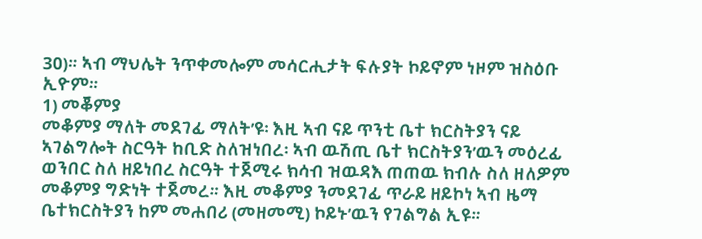30)። ኣብ ማህሌት ንጥቀመሎም መሳርሒታት ፍሉያት ኮይኖም ነዞም ዝስዕቡ ኢዮም።
1) መቖምያ
መቆምያ ማለት መደገፊ ማለት’ዩ፡ እዚ ኣብ ናይ ጥንቲ ቤተ ክርስትያን ናይ ኣገልግሎት ስርዓት ከቢድ ስለዝነበረ፡ ኣብ ዉሽጢ ቤተ ክርስትያን’ዉን መዕረፊ ወንበር ስለ ዘይነበረ ስርዓት ተጀሚሩ ክሳብ ዝዉዳእ ጠጠዉ ክብሉ ስለ ዘለዎም መቆምያ ግድነት ተጀመረ። እዚ መቆምያ ንመደገፊ ጥራይ ዘይኮነ ኣብ ዜማ ቤተክርስትያን ከም መሐበሪ (መዘመሚ) ኮይኑ’ዉን የገልግል ኢዩ።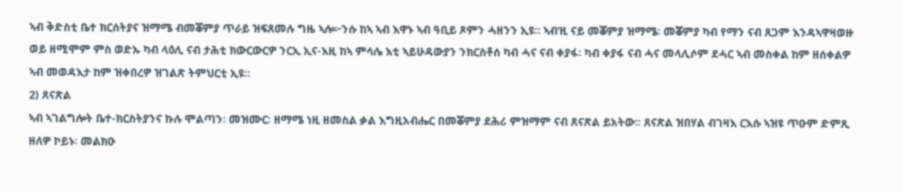ኣብ ቅድስቲ ቤተ ክርሰትያና ዝማሜ ብመቖምያ ጥራይ ዝፍጸመሉ ግዜ ኣሎ፦ንሱ ከኣ ኣብ እዋኑ ኣብ ዓቢይ ጾምን ሓዘንን ኢዩ። ኣብ’ዚ ናይ መቖምያ ዝማሜ፡ መቖምያ ካብ የማን ናብ ጸጋም እንዳኣዋዛወዙ ወይ ዘሚሞም ምስ ወድኡ ካብ ላዕሊ ናብ ታሕቲ ክውርውርዎ ንርኢ ኢና-እዚ ከኣ ምሳሌ እቲ ኣይሁዳውያን ንክርስቶሰ ካብ ሓና ናብ ቀያፋ፡ ካብ ቀያፋ ናብ ሓና መላሊሶም ደሓር ኣብ መስቀል ከም ዘሰቀልዎ ኣብ መወዳእታ ከም ዝቀበረዎ ዝገልጽ ትምህርቲ ኢዩ።
2) ጸናጽል
ኣብ ኣገልግሎት ቤተ-ክርስትያንና ኩሉ ሞልጣን፡ መዝሙር፡ ዘማሜ ነዚ ዘመስል ቃል እግዚአብሔር በመቖምያ ደሕሪ ምዝማም ናብ ጸናጽል ይአትው፡፡ ጸናጽል ዝበሃል ብገዛእ ርእሱ ኣዝዩ ጥዑም ድምጺ ዘለዎ ኮይኑ፡ መልክዑ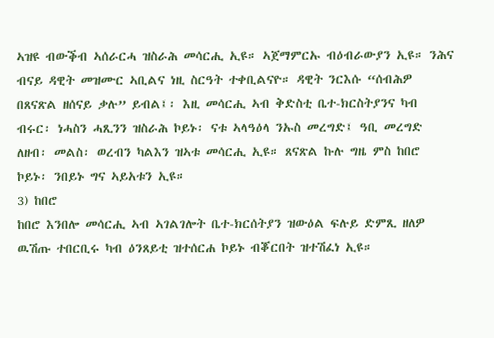ኣዝዩ ብውቕብ ኣሰራርሓ ዝስራሕ መሳርሒ ኢዩ። ኣጀማምርኡ ብዕብራውያን ኢዩ። ንሕና ብናይ ዳዊት መዝሙር ኣቢልና ነዚ ስርዓት ተቀቢልናዮ። ዳዊት ንርእሱ “ሰብሕዎ በጸናጽል ዘሰናይ ቃሉ” ይብል፤፡ እዚ መሳርሒ ኣብ ቅድስቲ ቤተ-ክርስትያንና ካብ ብሩር፡ ነሓስን ሓጺንን ዝስራሕ ኮይኑ፡ ናቱ ኣላዓዕላ ንኡስ መረግድ፤ ዓቢ መረግድ ለዘብ፡ መልስ፡ ወረብን ካልእን ዝኣቱ መሳርሒ ኢዩ። ጸናጽል ኩሉ ግዜ ምስ ከበሮ ኮይኑ፡ ንበይኑ ግና ኣይአቱን ኢዩ።
3) ከበሮ
ከበሮ እንበሎ መሳርሒ ኣብ ኣገልገሎት ቤተ-ክርሰትያን ዝውዕል ፍሉይ ድምጺ ዘለዎ ዉሽጡ ተበርቢሩ ካብ ዕንጸይቲ ዝተሰርሐ ኮይኑ ብቖርበት ዝተሽፈነ ኢዩ።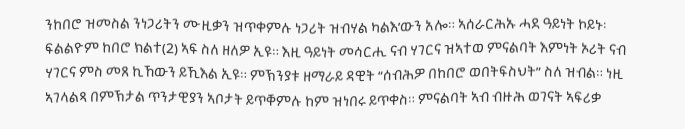ንከበሮ ዝመስል ንነጋሪትን ሙዚቃን ዝጥቀምሉ ነጋሪት ዝብሃል ካልእ’ውን አሎ። ኣሰራርሕኡ ሓደ ዓይነት ኮይኑ፡ ፍልልዮም ከበሮ ክልተ(2) ኣፍ ስለ ዘለዎ ኢዩ። እዚ ዓይነት መሳርሒ ናብ ሃገርና ዝኣተወ ምናልባት እምነት ኦሪት ናብ ሃገርና ምስ መጸ ኪኸውን ይኺእል ኢዩ። ምኽንያቱ ዘማራይ ዳዊት “ሰብሕዎ በከበሮ ወበትፍስህት” ስለ ዝብል። ነዚ ኣገላልጻ በምኽታል ጥንታዊያን ኣቦታት ይጥቐምሉ ከም ዝነበሩ ይጥቀስ። ምናልባት ኣብ ብዙሕ ወገናት ኣፍሪቃ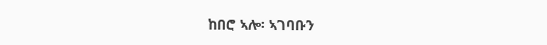ከበሮ ኣሎ፡ ኣገባቡን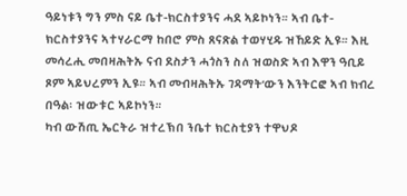ዓይነቱን ግን ምስ ናይ ቤተ-ክርስተያንና ሓደ ኣይኮነን። ኣብ ቤተ-ክርስተያንና ኣተሃራርማ ከበሮ ምስ ጸናጽል ተወሃሂዱ ዝኸይድ ኢዩ። እዚ መሳረሒ መበዛሕትኡ ናብ ደስታን ሓጎስን ስለ ዝወስድ ኣብ እዋን ዓቢይ ጾም ኣይህረምን ኢዩ። ኣብ መብዛሕትኡ ገዳማት’ውን እንትርፎ ኣብ ክብረ በዓል፡ ዝውቱር ኣይኮነን።
ካብ ውሽጢ ኤርትራ ዝተረኽበ ንቤተ ክርስቲያን ተዋህዶ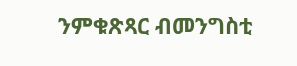ንምቁጽጻር ብመንግስቲ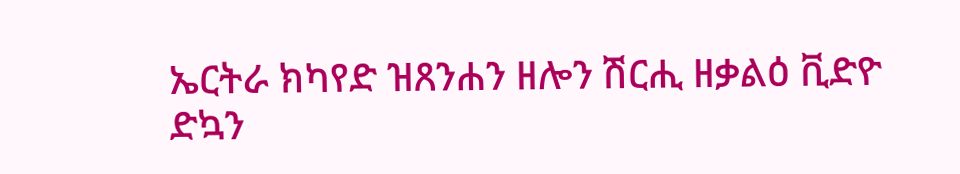ኤርትራ ክካየድ ዝጸንሐን ዘሎን ሽርሒ ዘቃልዕ ቪድዮ
ድኳን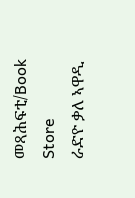መጻሕፍቲ/Book Store
ራድዮ ቃለ ኣዋዲ